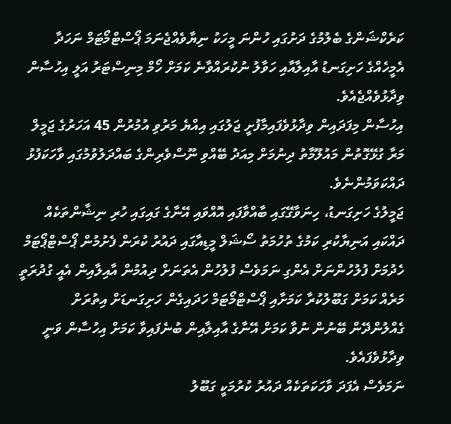ކަރެކްޝަންގެ ބެލުމުގެ ދަށުގައި ހުންނަ މީހަކު ނިޔާވެއްޖެނަމަ ޕޯސްޓްމޯޓަމް ނަހަދާ އެމީހެއްގެ ހަށިގަނޑު އާއިލާއާއި ހަވާލު ނުކުރައްވާނެ ކަމަށް ހޯމް މިނިސްޓަރު އަލީ އިހުސާން ވިދާޅުވެއްޖެއެވެ.
އިހުސާން މިފަދައިން ވިދާޅުވެފައިމާފުށީ ޖަލުގައި އިއްޔެ މަރުވި އުމުރުން 45 އަހަރުގެ ޖަމީލް މަރާ ގުޅޭގޮތުން މައުލޫމާތު ދިނުމަށް މިއަދު ބޭއްވި ނޫސްވެރިންގެ ބައްދަލުވުމުގައި ވާހަކަފުޅު ދައްކަވަމުންނެވެ.
ޖަމީލުގެ ހަށިގަނޑު، ހިނަވާގޭގައި ބާއްވާފައި އޮއްވައި އޭނާގެ ގައިގައި ހުރި ނިޝާންތަކެއް ދައްކައި އަނިޔާކުރި ކަމުގެ ތުހުމަތު ސޯޝަލް މީޑިއާގައި ދައުރު ކުރަން ފެށުމުން ޕޯސްޓްޕޯޓަމް ހެދުމަށް ފުލުހުންނަށް އެންގި ނަމަވެސް ފުލުހުން އެތަނަށް ދިއުމުން އާއިލާއިން އެއީ ގުދުރަތީ މަރެއް ކަމަށް ގަބޫލުކުރާ ކަމަށާއި ޕޯސްޓްމޯޓަމް ހަދައިގެން ހަށިގަނޑަށް އިތުރަށް ގެއްލުންދޭން ބޭނުން ނުވާ ކަމަށް އޭނާގެ އާއިލާއިން ބުނެފައިވާ ކަމަށް އިހުސާން ވަނީ ވިދާޅުވެފައެވެ.
ނަމަވެސް އެފަދަ ވާހަކަތަކެއް ދައުރު ކުރުމަކީ ގަބޫލު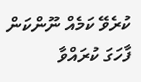ކުރެވޭ ކަމެއް ނޫންކަން ފާހަގަ ކުރައްވާ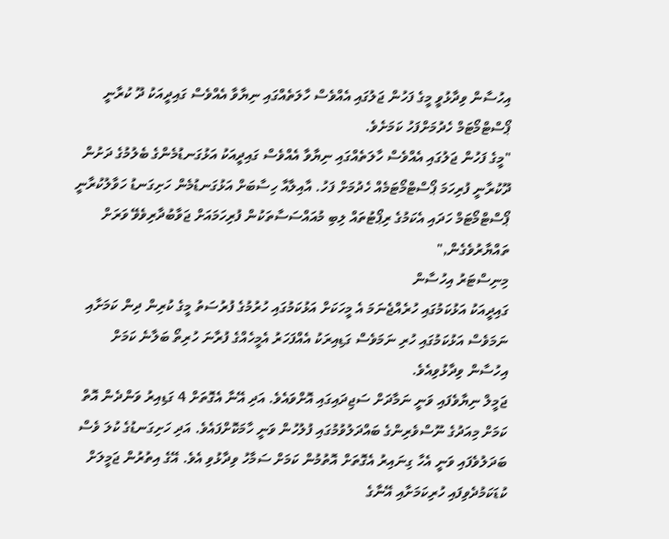އިހުސާން ވިދާޅުވީ މީގެ ފަހުން ޖަލުގައި އެއްވެސް ހާލަތެއްގައި ނިޔާވާ އެއްވެސް ގައިދީއަކު ދޫ ކުރާނީ ޕޯސްޓްމޯޓަމް ހެދުމަށްފަހު ކަމަށެވެ.
"މީގެ ފަހުން ޖަލުގައި އެއްވެސް ހާލަތެއްގައި ނިޔާވާ އެއްވެސް ގައިދީއަކު އަޅުގަނޑުމެންގެ ބެލުމުގެ ދަށުން ދޫކުރާނީ ފުރިހަމަ ޕޯސްޓްމޯޓަމެއް ހެދުމަށް ފަހު. އާއިލާއާ ހިސާބަށް އަޅުގަނޑުމެން ހަށިގަނޑު ހަވާލުކުރާނީ ޕޯސްޓްމޯޓަމް ހަދައި އެކަމުގެ ރިޕޯޓުތައް ލިބި މުއައްސަސާތަކުން ފުރިހަމައަށް ޖަވާބުދާރިވެވޭ ވަރަށް ތައްޔާރުވެގެން,"
މިނިސްޓަރު އިހުސާން
ގައިދީއަކު އަޅުކަމުގައި ހުރެއްޖެނަމަ އެ މީހަކަށް އަޅުކަމުގައި ހުރުމުގެ ފުރުސަތު މީގެ ކުރިން ދިން ކަމަށާއި ނަމަވެސް އަޅުކަމުގައި ހުރި ނަމަވެސް ގަޑިއިރަކު އެއްފަހަރު އެމީހެއްގެ ފުރާނަ ހުރިތޯ ބަލާނެ ކަމަށް އިހުސާން ވިދާޅުވިއެވެ.
ޖަމީލް ނިޔާވެފައި ވަނީ ނަމާދަށް ސަޖިދައިގައި އޮށްވައެވެ. އަދި އޭނާ އެގޮތަށް 4 ގަޑިއިރު ވަންދެން އޮތް ކަމަށް މިއަދުގެ ނޫސްވެރިންގެ ބައްދަލުވުމުގައި ފުލުހުން ވަނީ ހާމަކޮށްފައެވެ. އަދި ހަށިގަނޑުގެ ކުލަ ވެސް ބަދަލުވެފައި ވަނީ އެހާ ގިނައިރު އެގޮތަށް އޮތުމުން ކަމަށް ސަމާހު ވިދާޅުވި އެވެ. އޭގެ އިތުރުން ޖަމީލަށް ކުޑަކަމުދެވިފައި ހުރިކަމަށާއި އޭނާގެ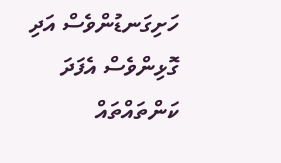ހަށިގަނޑުންވެސް އަދި ގޮޅިންވެސް އެފަދަ ކަންތައްތައް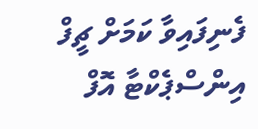ފެނިފައިވާ ކަމަށް ޗީފް އިންސްޕެކްޓާ އޮފް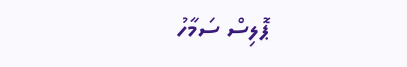ޕޮލިސް ސަމާހު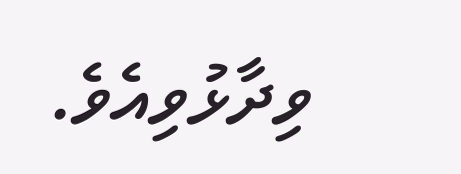ވިދާޅުވިއެވެ.